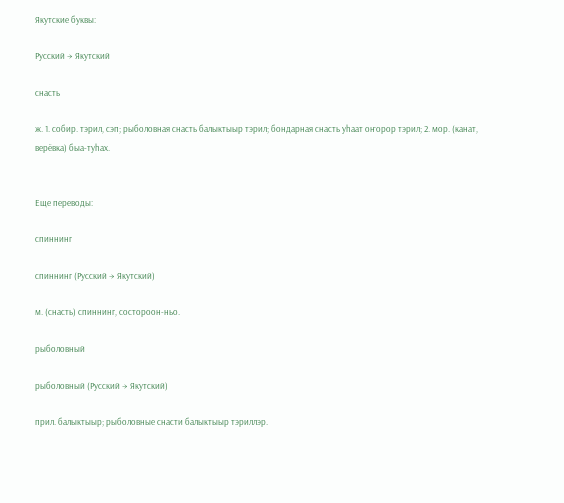Якутские буквы:

Русский → Якутский

снасть

ж. 1. собир. тэрил, сэп; рыболовная снасть балыктыыр тэрил; бондарная снасть уһаат оҥорор тэрил; 2. мор. (канат, верёвка) быа-туһах.


Еще переводы:

спиннинг

спиннинг (Русский → Якутский)

м. (снасть) спиннинг, состороон-ньо.

рыболовный

рыболовный (Русский → Якутский)

прил. балыктыыр; рыболовные снасти балыктыыр тэриллэр.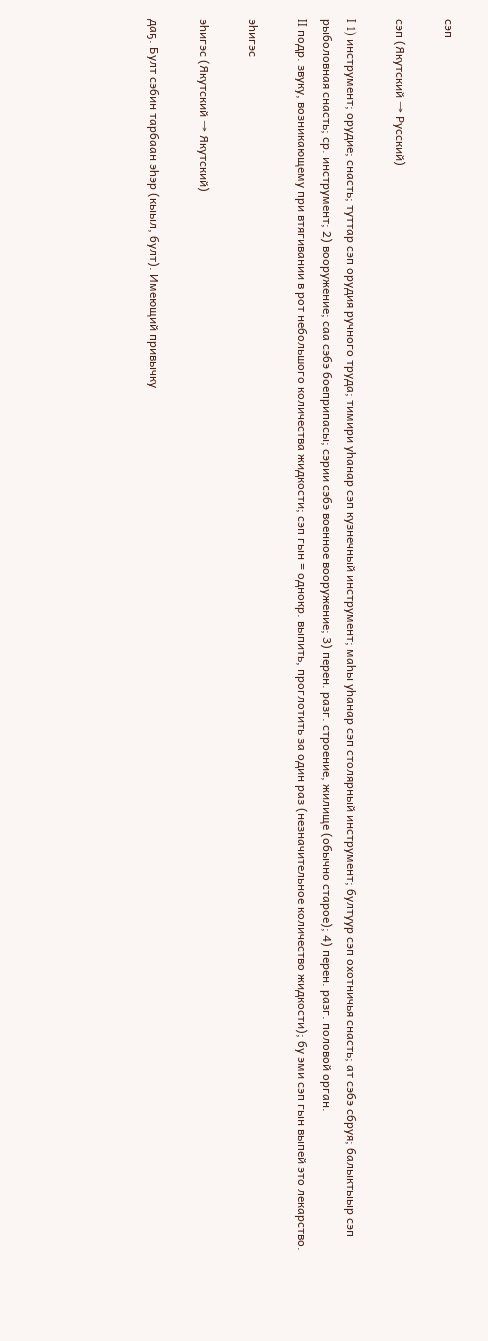сэп

сэп (Якутский → Русский)

I 1) инструмент; орудие; снасть; туттар сэп орудия ручного труда; тимири уһанар сэп кузнечный инструмент; маһы уһанар сэп столярный инструмент; бултуур сэп охотничья снасть; ат сэбэ сбруя; балыктыыр сэп рыболовная снасть; ср. инструмент; 2) вооружение; саа сэбэ боеприпасы; сэрии сэбэ военное вооружение; 3) перен. разг. строение, жилище (обычно старое); 4) перен. разг. половой орган.
II подр. звуку, возникающему при втягивании в рот небольшого количества жидкости; сэп гын = однокр. выпить, проглотить за один раз (незначительное количество жидкости); бу эми сэп гын выпей это лекарство.

эһигэс

эһигэс (Якутский → Якутский)

даҕ. Булт сэбин тарбаан эһэр (кыыл, булт). Имеющий привычку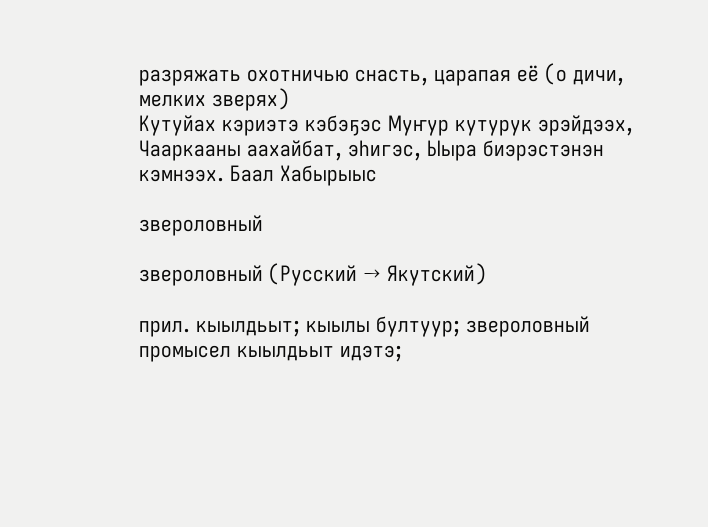разряжать охотничью снасть, царапая её (о дичи, мелких зверях)
Кутуйах кэриэтэ кэбэҕэс Муҥур кутурук эрэйдээх, Чааркааны аахайбат, эһигэс, Ыыра биэрэстэнэн кэмнээх. Баал Хабырыыс

звероловный

звероловный (Русский → Якутский)

прил. кыылдьыт; кыылы бултуур; звероловный промысел кыылдьыт идэтэ;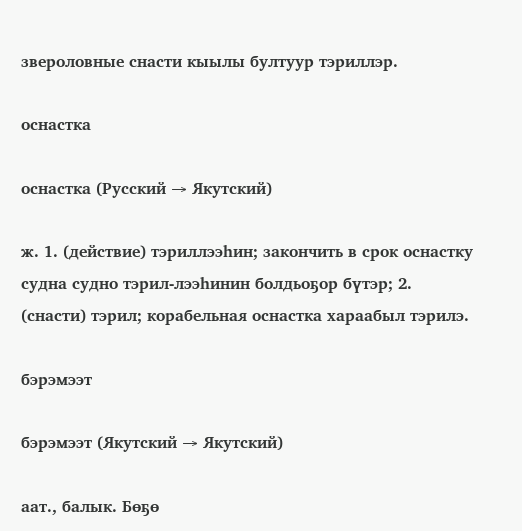звероловные снасти кыылы бултуур тэриллэр.

оснастка

оснастка (Русский → Якутский)

ж. 1. (действие) тэриллээһин; закончить в срок оснастку судна судно тэрил-лээһинин болдьоҕор бүтэр; 2. (снасти) тэрил; корабельная оснастка хараабыл тэрилэ.

бэрэмээт

бэрэмээт (Якутский → Якутский)

аат., балык. Бөҕө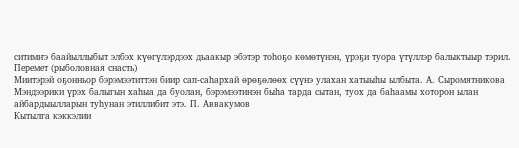ситимҥэ баайыллыбыт элбэх күөгүлэрдээх дьаакыр эбэтэр тоһоҕо көмөтүнэн, үрэҕи туора үтүллэр балыктыыр тэрил. Перемет (рыболовная снасть)
Миитэрэй оҕонньор бэрэмээтиттэн биир сап-саһархай өрөҕөлөөх сүүнэ улахан хатыыһы ылбыта. А. Сыромятникова
Мэндээрики үрэх балыгын хаһыа да буолан, бэрэмээтинэн быһа тарда сытан, туох да баһаамы хоторон ылан айбардыылларын туһунан этиллибит этэ. П. Аввакумов
Кытылга кэккэлии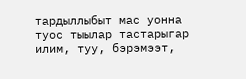тардыллыбыт мас уонна туос тыылар тастарыгар илим, туу, бэрэмээт,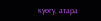күөгү, атара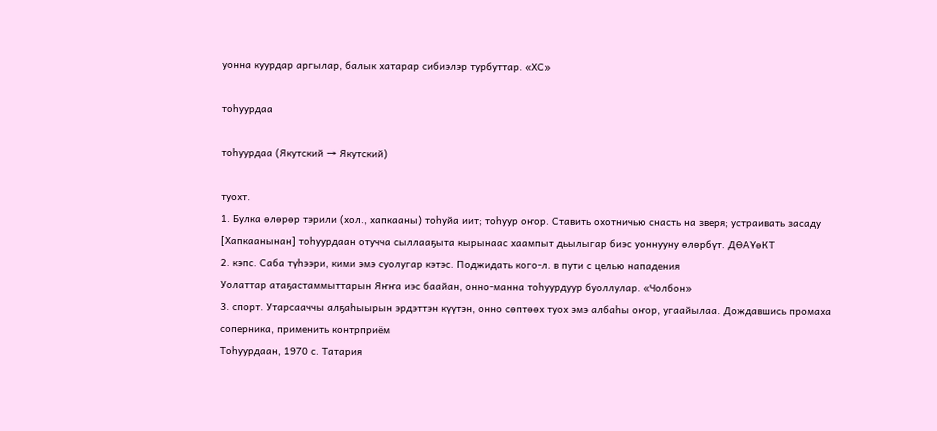уонна куурдар аргылар, балык хатарар сибиэлэр турбуттар. «ХС»

тоһуурдаа

тоһуурдаа (Якутский → Якутский)

туохт.
1. Булка өлөрөр тэрили (хол., хапкааны) тоһуйа иит; тоһуур оҥор. Ставить охотничью снасть на зверя; устраивать засаду
[Хапкаанынан] тоһуурдаан отучча сыллааҕыта кырынаас хаампыт дьылыгар биэс уоннууну өлөрбүт. ДӨАҮөКТ
2. кэпс. Саба түһээри, кими эмэ суолугар кэтэс. Поджидать кого-л. в пути с целью нападения
Уолаттар атаҕастаммыттарын Яҥҥа иэс баайан, онно-манна тоһуурдуур буоллулар. «Чолбон»
3. спорт. Утарсааччы алҕаһыырын эрдэттэн күүтэн, онно сөптөөх туох эмэ албаһы оҥор, угаайылаа. Дождавшись промаха соперника, применить контрприём
Тоһуурдаан, 1970 с. Татария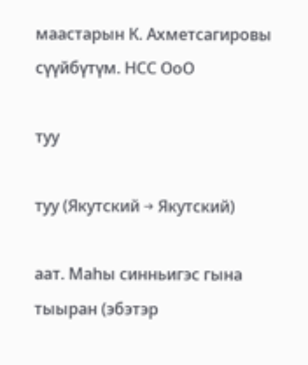маастарын К. Ахметсагировы сүүйбүтүм. НСС ОоО

туу

туу (Якутский → Якутский)

аат. Маһы синньигэс гына тыыран (эбэтэр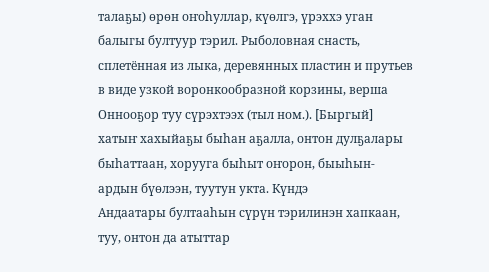талаҕы) өрөн оҥоһуллар, күөлгэ, үрэххэ уган балыгы бултуур тэрил. Рыболовная снасть, сплетённая из лыка, деревянных пластин и прутьев в виде узкой воронкообразной корзины, верша
Оннооҕор туу сүрэхтээх (тыл ном.). [Быргый] хатыҥ хахыйаҕы быһан аҕалла, онтон дулҕалары быһаттаан, хорууга быһыт оҥорон, быыһын-ардын бүөлээн, туутун укта. Күндэ
Андаатары бултааһын сүрүн тэрилинэн хапкаан, туу, онтон да атыттар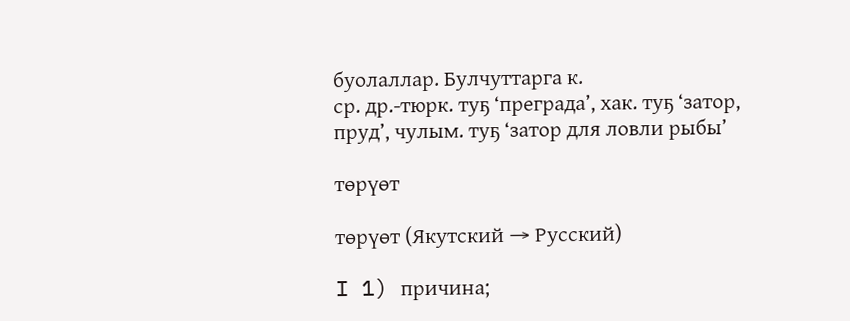буолаллар. Булчуттарга к.
ср. др.-тюрк. туҕ ‘преграда’, хак. туҕ ‘затор, пруд’, чулым. туҕ ‘затор для ловли рыбы’

төрүөт

төрүөт (Якутский → Русский)

I 1) причина;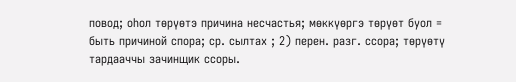повод; оһол төрүөтэ причина несчастья; мөккүөргэ төрүөт буол = быть причиной спора; ср. сылтах ; 2) перен. разг. ссора; төрүөтү тардааччы зачинщик ссоры.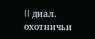II диал. охотничьи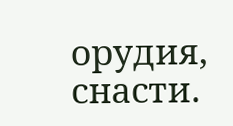орудия, снасти.